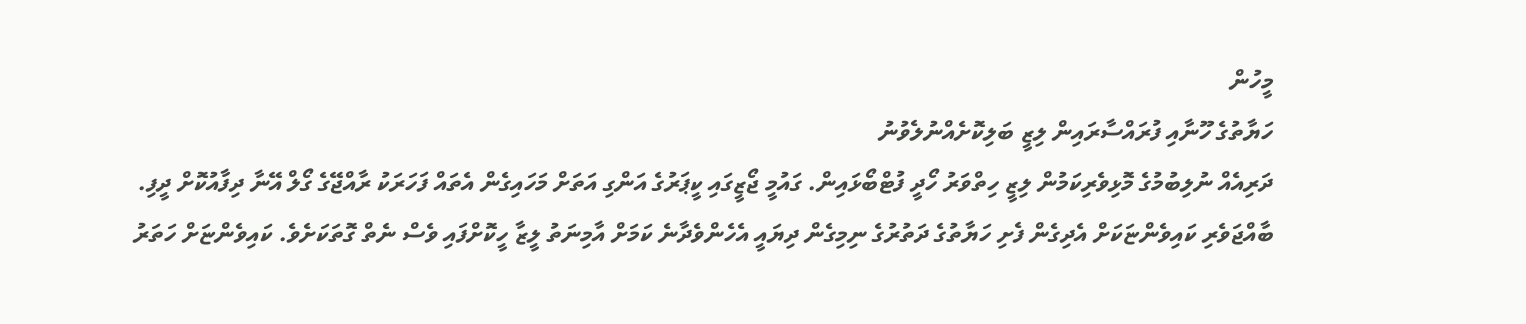މީހުން
ހަޔާތުގެ ހޫނާއި ފުރައްސާރައިން ލިޒީ ބަލިކޮށެއްނުލެވުނު
ދަރިއެއް ނުލިބުމުގެ މޮޅިވެރިކަމުން ލިޒީ ހިތްވަރު ހޯދީ ފުޓްބޯޅައިން. ގައުމީ ޖޯޒީގައި ކީޕަރުގެ އަންގި އަތަށް މަހައިގެން އެތައް ފަހަރަކު ރާއްޖޭގެ ގޯލް އޭނާ ދިފާއުކޮށް ދީފި.
ބާއްޖަވެރި ކައިވެންޏަކަށް އެދިގެން ފެށި ހަޔާތުގެ ދަތުރުގެ ނިމިގެން ދިޔައީ އެހެންވެދާނެ ކަމަށް އާމިނަތު ލީޒާ ހީކޮށްފައި ވެސް ނެތް ގޮތަކަށެވެ. ކައިވެންޏަށް ހަތަރު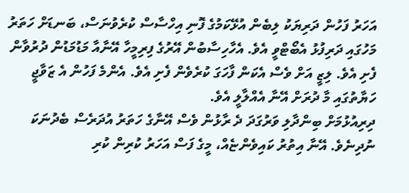އަހަރު ފަހުން ދަރިޔަކު ލިބެން އުޅޭކަމުގެ ފޮނި އިހްސާސް ކުރެވުނަސް، ބަނޑަށް ހަތަރު މަހުގައި ދަރިފުޅު އެބޯޓްވީ އެވެ. އެހާހިސާބުން އޭރުގެ ފިރިމީހާ އޭނާއާ މަޑުމަޑުން ދުރުވާން ފެށި އެވެ. ލިޒީ އަށް ވެސް އެކަން ފާހަގަ ކުރެވެން ފެށި އެވެ. އެންމެ ފަހުން އެ ޒަވާޖީ ހަޔާތުގައި މާ ދުރަށް އޭނާ އެއްލާލީ އެވެ.
ދިރިއުޅުމަށް ބިންދާލި ވަރުގަދަ ދެ ރާޅުން ވެސް އޭނާގެ ހަތަރު އުދަރެސް ބެދުނަކަ ނުދިނެވެ. އޭނާ އިތުރު ކައިވެންޏެއް، މީގެ ފަސް އަހަރު ކުރިން ކުރި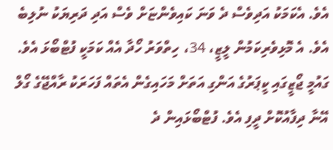އެވެ. އެކަމަކު އަދިވެސް ދެ ވަނަ ކައިވެންޏަށް ވެސް އަދި ދަރިޔަކު ނުލިބެ އެވެ. އެ މޮޅިވެރިކަމުން ލީޒީ، 34، ހިތްވަރު ހޯދާ އެއް ކަމަކީ ފުޓްބޯޅަ އެވެ. ގައުމީ ޖޯޒީގައި ކީޕަރުގެ އަންގި އަތަށް މަހައިގެން އެތައް ފަހަރަކު ރާއްޖޭގެ ގޯލް އޭނާ ދިފާއުކޮށް ދީފި އެވެ. ފުޓްބޯޅައިން ދެ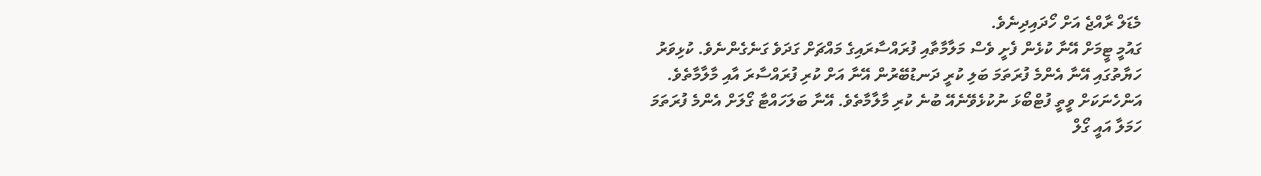މެޑަލް ރާއްޖެ އަށް ހޯދައިދިނެވެ.
ގައުމީ ޓީމަށް އޭނާ ކުޅެން ފެށީ ވެސް މަލާމާތާއި ފުރައްސާރައިގެ މައްޗަށް ގަދަވެ ގަނެގެންނެވެ. ކުޅިވަރު ހަޔާތުގައި އޭނާ އެންމެ ފުރަތަމަ ބަލި ކުރީ ދަނޑުބޭރުން އޭނާ އަށް ކުރި ފުރައްސާރަ އާއި މާލާމާތެވެ. އަންހެނަކަށް ވީތީ ފުޓްބޯޅަ ނުކުޅެވޭނެއޭ ބުނެ ކުރި މާލާމާތެވެ. އޭނާ ބަލަހައްޓާ ގޯލަށް އެންމެ ފުރަތަމަ ހަމަލާ އައީ ގޯލް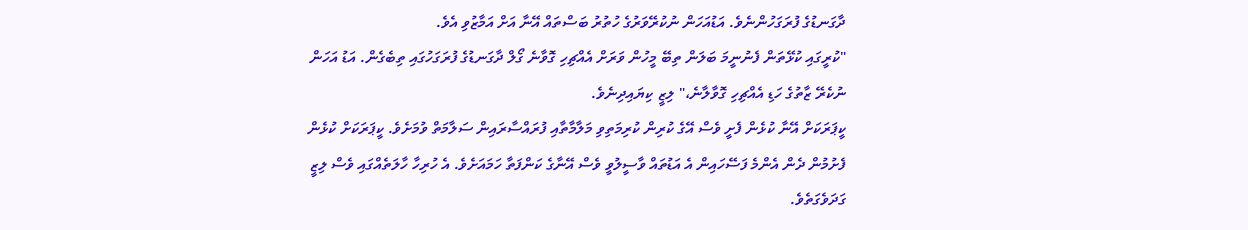ދާގަނޑުގެ ފުރަގަހުންނެވެ. އަޑުއަހަން ނުކުރޭވަރުގެ ހުތުރު ބަސްތައް އޭނާ އަށް އަމާޒުވި އެވެ.
"ކުރީގައި ކުޅޭތަން ފެނުނީމަ ބަލަން ތިބޭ މީހުން ވަރަށް އެއްޗިހި ގޮވާނެ ގޯލް ދާގަނޑުގެ ފުރަގަހުގައި ތިބެގެން. އަޑު އަހަން ނުކެރޭ ޒާތުގެ ހަޑި އެއްޗިހި ގޮވާލާނެ،" ލިޒީ ކިޔައިދިނެވެ.
ކީޕަރަކަށް އޭނާ ކުޅެން ފެށީ ވެސް އޭގެ ކުރިން ކުރިމަތިވި މަލާމާތާއި ފުރައްސާރައިން ސަލާމަތް ވުމަށެވެ. ކީޕަރަކަށް ކުޅެން ފެށުމުން ދެން އެންމެ ފަސޭހައިން އެ އަޑުތައް ވާސީލުވީ ވެސް އޭނާގެ ކަންފަތާ ހަމައަށެވެ. އެ ހުރިހާ ހާލަތެއްގައި ވެސް ލިޒީ ގަދަވެގަތެވެ.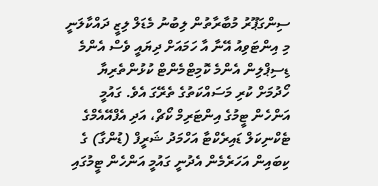ސިންގަޕޫރު މުބާރާތުން ލިބުނު މެޑަލް ލިޒީ ދައްކާލަނީ
މި އިންޓަވިއު އޭނާ އާ ހަމައަށް ދިޔައީ ވެސް އެންމެ ޑިސިޕްލިން އެންމެ ކޮމިޓްމެންޓް ކުޅުންތެރިޔާ ހޯދުމަށް ކުރި މަސައްކަތުގެ ތެރޭގަ އެވެ. ގައުމީ އަންހެން ޓީމުގެ އިންޓަރިމް ކޯޗް، އަދި އެފްއޭއެމްގެ ޓެކްނިކަލް ޑައިރެކްޓާ އަހްމަދު ޝަރީފް (ޑުންގާ) ގެ ކިބައިން އަހަރެމެން އެދުނީ ގައުމީ އަންހެން ޓީމުގައި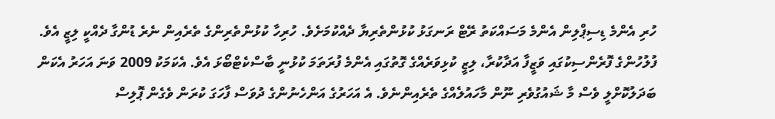ހުރި އެންމެ ޑިސިޕްލިން އެންމެ މަސައްކަތު ރޭޓް ރަނގަޅު ކުޅުންތެރިޔާ ދެއްކުމަށެވެ. ހުރިހާ ކުޅުންތެރިންގެ ތެރެއިން ނެރެ ޑުންގާ ދެއްކީ ލިޒީ އެވެ.
ފުލުހުންގެ ފޮރެންސިކުގައި ވަޒީފާ އަދާކުރާ، ލިޒީ ކުޅިވަރެއްގެ ގޮތުގައި އެންމެ ފުރަތަމަ ކުޅުނީ ބާސްކެޓްބޯޅަ އެވެ. އެކަމަކު 2009 ވަނަ އަހަރު އެކަން ބަދަލުކޮށްލީ ވެސް މާ ޝައުގުވެރި ނޫން މާހައުލެއްގެ ތެރެއިންނެވެ. އެ އަހަރުގެ އަންހެނުންގެ ދުވަސް ފާހަގަ ކުރަން ވެގެން ޕޮލިސް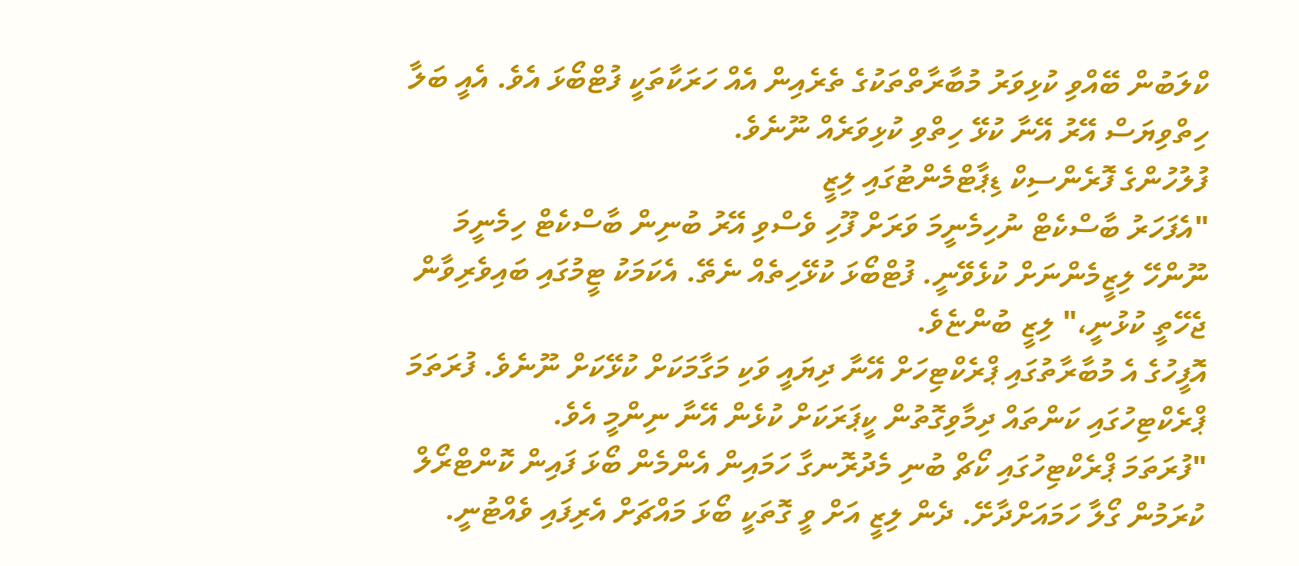ކްލަބުން ބޭއްވި ކުޅިވަރު މުބާރާތްތަކުގެ ތެރެއިން އެއް ހަރަކާތަކީ ފުޓްބޯޅަ އެވެ. އެއީ ބަލާ ހިތްވިޔަސް އޭރު އޭނާ ކުޅޭ ހިތްވި ކުޅިވަރެއް ނޫނެވެ.
ފުލުހުންގެ ފޮރެންސިކް ޑިޕާޓްމެންޓުގައި ލިޒީ
"އެފަހަރު ބާސްކެޓް ނުހިމެނީމަ ވަރަށް ފޫހި ވެސްވި އޭރު ބުނިން ބާސްކެޓް ހިމެނީމަ ނޫންހޭ ލިޒީމެންނަށް ކުޅެވޭނީ. ފުޓްބޯޅަ ކުޅޭހިތެއް ނެތޭ. އެކަމަކު ޓީމުގައި ބައިވެރިވާން ޖެހޭތީ ކުޅުނީ،" ލިޒީ ބުންޏެވެ.
އޮފީހުގެ އެ މުބާރާތުގައި ޕްރެކްޓިހަށް އޭނާ ދިޔައީ ވަކި މަގާމަކަށް ކުޅޭކަށް ނޫނެވެ. ފުރަތަމަ ޕްރެކްޓިހުގައި ކަންތައް ދިމާވިގޮތުން ކީޕަރަކަށް ކުޅެން އޭނާ ނިންމީ އެވެ.
"ފުރަތަމަ ޕްރެކްޓިހުގައި ކޯޗް ބުނި މެދުރޮނގާ ހަމައިން އެންމެން ބޯޅަ ފައިން ކޮންޓްރޯލް ކުރަމުން ގޯލާ ހަމައަށްދާށޭ. ދެން ލިޒީ އަށް ވީ ގޮތަކީ ބޯޅަ މައްޗަށް އެރިފައި ވެއްޓުނީ.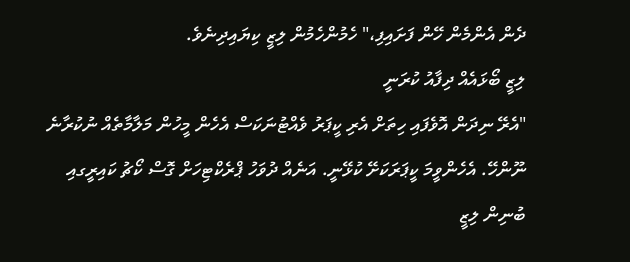ދެން އެންމެން ހޭން ފަށައިފި،" ހެމުންހެމުން ލިޒީ ކިޔައިދިނެވެ.
ލިޒީ ބޯޅައެއް ދިފާއު ކުރަނީ
"އެރޭ ނިދަން އޮވެފައި ހިތަށް އެރި ކީޕަރު ވެއްޓުނަކަސް އެހެން މީހުން މަލާމާތެއް ނުކުރާނެ ނޫންހޭ. އެހެންވީމަ ކީޕަރަކަށޭ ކުޅޭނީ. އަނެއް ދުވަހު ޕްރެކްޓިހަށް ގޮސް ކޯޗު ކައިރީގއި ބުނިން ލިޒީ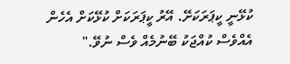ކުޅޭނީ ކީޕަރަކަށޭ. އޭރު ކީޕަރަކަށް ކުޅޭކަށް އެހެން އެއްވެސް ކުއްޖަކު ބޭނުމެއް ވެސް ނުވޭ."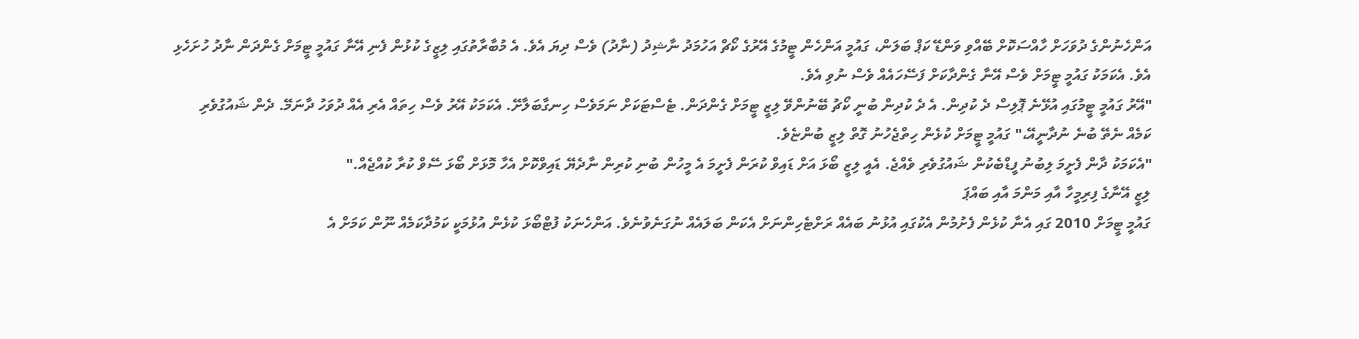އަންހެނުންގެ ދުވަހަށް ހާއްސަކޮށް ބޭއްވި ވަންޑޭ ކަޕް ބަލަން، ގައުމީ އަންހެން ޓީމުގެ އޭރުގެ ކޯޗް އަހުމަދު ނާޝިދު (ނާދު) ވެސް ދިޔަ އެވެ. އެ މުބާރާތުގައި ލިޒީގެ ކުޅުން ފެނި އޭނާ ގައުމީ ޓީމަށް ގެންދަން ނާދު ހުށަހެޅި އެވެ. އެކަމަކު ގައުމީ ޓީމަށް ވެސް އޭނާ ގެންދާކަށް ފަސޭހައެއް ވެސް ނުވި އެވެ.
"އޭރު ގައުމީ ޓީމުގައި އުޅޭނެ ޕޮލިސް ދެ ކުދިން. އެ ދެ ކުދިން ބުނީ ކޯޗު ބޭނުންވޭ ލިޒީ ޓީމަށް ގެންދަން. ޓެސްޓަކަށް ނަމަވެސް ހިނގާބަލާށޭ. އެކަމަކު އޭރު ވެސް ހިތައް އެރި އެއް ދުވަހު ދާނަމޭ. ދެން ޝައުގުވެރި ކަމެއް ނެތޭ ބުނެ ނުދާނީއޭ،" ގައުމީ ޓީމަށް ކުޅެން ހިތްޖެހުނު ގޮތް ލިޒީ ބުންޏެވެ.
"އެކަމަކު ދާން ފެށީމަ ލިބުނު ފީޑްބެކުން ޝައުގުވެރި ވެއްޖެ. އެއީ ލިޒީ ބޯޅަ އަށް ޑައިވް ކުރަން ފެށީމަ އެ މީހުން ބުނި ކުރިން ނާދެޔޭ ޑައިވްކޮށް އެހާ މޮޅަށް ބޯޅަ ސޭވް ކުރާ ކުއްޖެއް."
ލިޒީ އޭނާގެ ފިރިމީހާ އާއި މަންމަ އާއި ބައްޕަ
ގައުމީ ޓީމަށް 2010 ގައި އެނާ ކުޅެން ފެށުމުން އެކުގައި އުޅުނު ބައެއް ރަށްޓެހިންނަށް އެކަން ބަލައެއް ނުގަނެވުނެވެ. އަންހެނަކު ފުޓްބޯޅަ ކުޅެން އުޅުމަކީ ކަމުދާކަމެއް ނޫން ކަމަށް އެ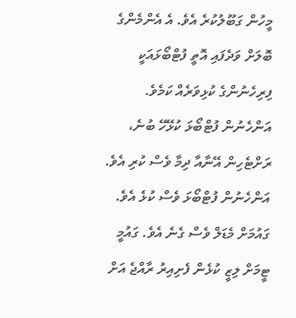މީހުން ގަބޫލުކުރެ އެވެ. އެ އެންމެންގެ ބޮލަށް ވަދެފައި އޮތީ ފުޓްބޯޅައަކީ ފިރިހެނުންގެ ކުޅިވަރެއް ކަމެވެ. އަންހެނުން ފުޓްބޯޅަ ކުޅޭހޭ ބުނެ، ރަށްޓެހިން އޭނާއާ ދިމާ ވެސް ކުރި އެވެ.
އަންހެނުން ފުޓްބޯޅަ ވެސް ކުޅެ އެވެ. ގައުމަށް މެޑަލް ވެސް ގެނެ އެވެ. ގައުމީ ޓީމަށް ލިޒީ ކުޅެން ފެށިއިރު ރާއްޖެ އަށް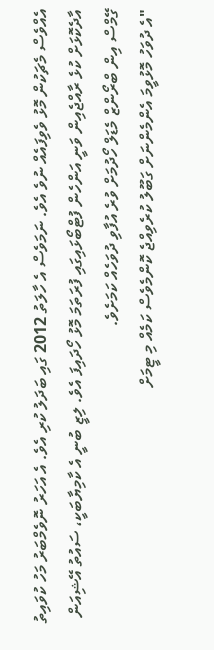އެއްވެސް މެޗަކުން މޮޅު ވެވިފައެއް ނުވެ އެވެ. ނަމަވެސް އެ ހާލަތު 2012 ގައި ބަދަލު ކުރި އެވެ. އެ އަހަރު ނޮވެމްބަރު މަހު ކުވައިތު އާދެކޮޅަށް ކުޅެ ރާއްޖެއިން ވަނީ އަންހެން ފުޓްބޯޅައިގައި ފުރަތަމަ މޮޅު ހޯދައިފަ އެވެ. ލިޒީ ބުނީ އެ ކާމިޔާބަކީ، ސައުތު އޭޝިއަން ގޭމްސް އިން ބްރޯންޒް މެޑަލް ހޯދުމަށް ވުރެ އުފާވި ދުވަހެއް ކަމަށެވެ.
"އެ ދުވަހު މޮޅުވީމަ އެންމެންނަށް ގަބޫލު ކުރެވިއްޖެ ކޮންމެވެސް ކަމެއް މި ޓީމަށް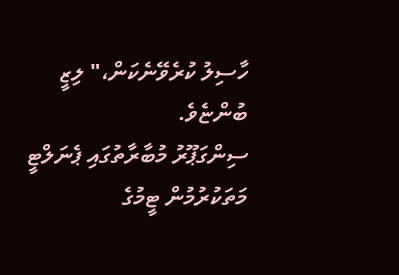ހާސިލު ކުރެވޭނެކަން،" ލިޒީ ބުންޏެވެ.
ސިންގަޕޫރު މުބާރާތުގައި ޕެނަލްޓީ މަތަކުރުމުން ޓީމުގެ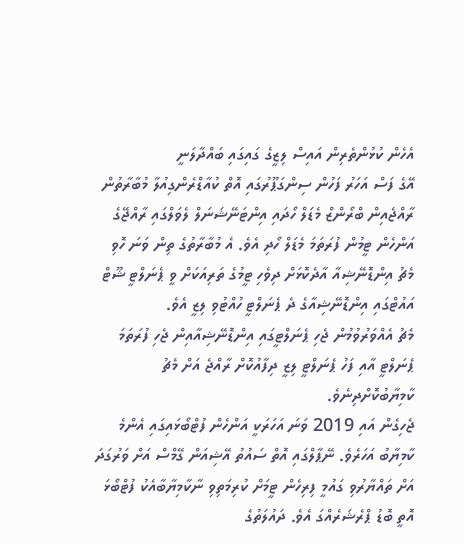އެހެން ކުޅުންތެރިން އައިސް ލިޒީގެ ގައިގައި ބައްދާލަނީ
އޭގެ ފަސް އަހަރު ފަހުން ސިންގަޕޫރުގައި އޮތް ކުއާޑްރެންގިއުލާ މުބާރާތުން ރާއްޖެއިން ބްރޯންޒް މެޑަލް ހޯދައި އިންޓަނޭޝަނަލް ލެވަލްގައި ރާއްޖޭގެ އަންހެން ޓީމުން ފުރަތަމަ މެޑަލް ހޯދި އެވެ. އެ މުބާރާތުގެ ތިން ވަނަ ހޮވި މެޗު އިންޑޮނޭޝިއާ އާދެކޮޅަށް ދިވެހި ޓީމުގެ ތަރިއަކަށް ވީ ޕެނަލްޓީ ޝޫޓް އައުޓްގައި އިންޑޮނޭޝިއާގެ ދެ ޕެނަލްޓީ ހުއްޓުވި ލިޒީ އެވެ.
މެޗު އެއްވަރުވުމުން ޖެހި ޕެނަލްޓީގައި އިންޑޮނޭޝިއާއިން ޖެހި ފުރަތަމަ ޕެނަލްޓީ އާއި ފަހު ޕެނަލްޓީ ލިޒީ ދިފާއުކޮށް ރާއްޖެ އަށް މެޗު ކާމިޔާބުކޮށްދިނެވެ.
ޖެހިގެން އައި 2019 ވަނަ އަހަރަކީ އަންހެން ފުޓްބޯޅައިގައި އެންމެ ކާމިޔާބު އަހަރެވެ. ނޭޕާލްގައި އޮތް ސައުތު އޭޝިއަން ގޭމްސް އަށް ވަރުގަދަ އަށް ތައްޔާރުވި ގައުމީ ފިރިހެން ޓީމަށް ކުރިމަތިވި ނާކާމިޔާބާއެކު ފުޓްބޯޅަ އޮތީ ބޮޑު ޕްރެޝަރެއްގަ އެވެ. ދައުލަތުގެ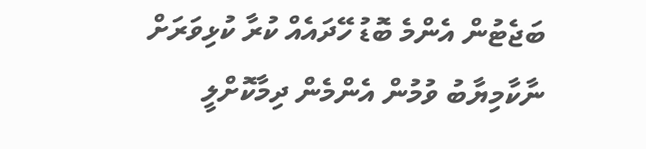ބަޖެޓުން އެންމެ ބޮޑު ހޭދައެއް ކުރާ ކުޅިވަރަށް ނާކާމިޔާބު ވުމުން އެންމެން ދިމާކޮށްލީ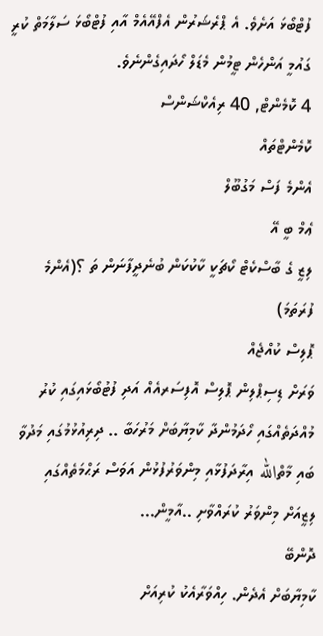ފުޓްބޯޅަ އަށެވެ. އެ ޕްރެޝަރުން އެފްއޭއެމް އާއި ފުޓްބޯޅަ ސަލާމަތް ކުރީ ގައުމީ އަންހެން ޓީމުން މެޑަލް ހޯދައިގެންނެވެ.
4 ކޮމެންޓް, 40 ރިއެކްޝަންސް
ކޮމެންޓްތައް
އެންމެ ފަސް މަގުބޫލް
ޢެމް ބީ އޭ
ލިޒީ ގެ ބާސްކެޓް ކޯޗަކީ ކާކުކަން ބުނެދީފާނަން ތަ ؟(އެންމެ ފުރަތަމަ)
ޕޮލިސް ކުއްޖެއް
ވަރަށް ޑިސިޕްލިން ޕޮލިސް އޮފިސަރއެއް އަދި ފުޓުބޯޅައިގައި ކުރު މުއްދަތެއްގައި ހޯދަމުންދާ ކާމިޔާބަށް މަރުހަބާ .. ދިރިއުޅުމުގައި މަދުވާ ބައި މާތްالله އިރާދަފުޅާއި މިންވަރުފުޅުން އަވަސް ރަޙްމަތެއްގައި ލިޒީއަށް މިންވަރު ކުރައްވާށި ..އާމީން...
ދޮންބޭ
ކާމިޔާބަށް އެދެން. ހިއްވަރާއެކު ކުރިއަށް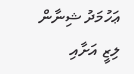ޢަހުމަދު ޝިނާން
ލިޒީ އަށާއި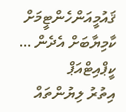ޤައުމީއަންހެންޓީމަށް ކާމިޔާބަށް އެދެން … ކީޕްއިޓްއަޕް
އިތުރު ލިޔުންތައް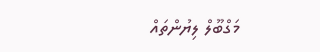މަގްބޫލް ލިޔުންތައް